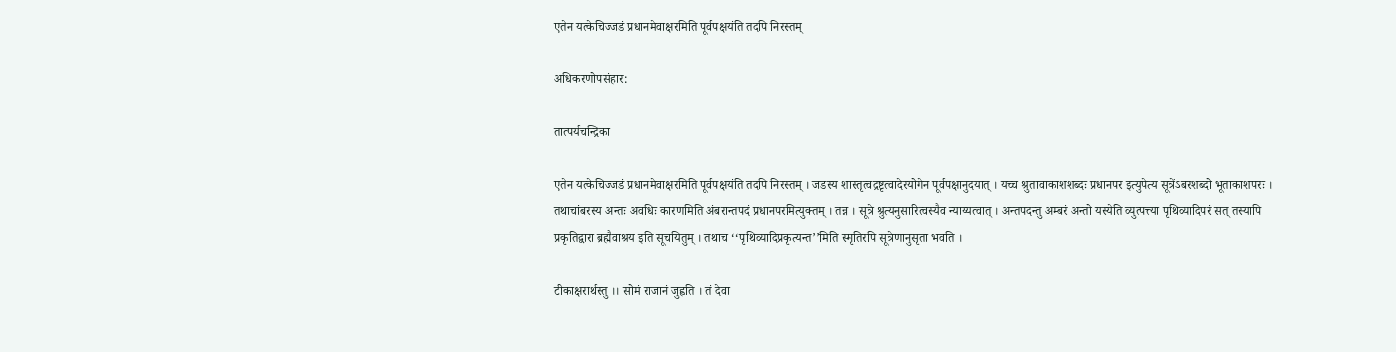एतेन यत्केचिज्जडं प्रधानमेवाक्षरमिति पूर्वपक्षयंति तदपि निरस्तम्

अधिकरणोपसंहार:

तात्पर्यचन्द्रिका

एतेन यत्केचिज्जडं प्रधानमेवाक्षरमिति पूर्वपक्षयंति तदपि निरस्तम् । जडस्य शास्तृत्वद्रष्टृत्वादेरयोगेन पूर्वपक्षानुदयात् । यच्च श्रुतावाकाशशब्दः प्रधानपर इत्युपेत्य सूत्रेंऽबरशब्दो भूताकाशपरः । तथाचांबरस्य अन्तः अवधिः कारणमिति अंबरान्तपदं प्रधानपरमित्युक्तम् । तन्न । सूत्रे श्रुत्यनुसारित्वस्यैव न्याय्यत्वात् । अन्तपदन्तु अम्बरं अन्तो यस्येति व्युत्पत्त्या पृथिव्यादिपरं सत् तस्यापि प्रकृतिद्वारा ब्रह्मैवाश्रय इति सूचयितुम् । तथाच ‘‘पृथिव्यादिप्रकृत्यन्त’’मिति स्मृतिरपि सूत्रेणानुसृता भवति ।

टीकाक्षरार्थस्तु ।। सोमं राजानं जुह्वति । तं देवा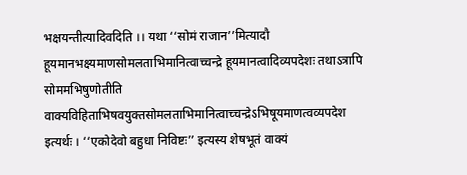भक्षयन्तीत्यादिवदिति ।। यथा ‘‘सोमं राजान’’मित्यादौ हूयमानभक्ष्यमाणसोमलताभिमानित्वाच्चन्द्रे हूयमानत्वादिव्यपदेशः तथाऽत्रापि सोममभिषुणोतीति वाक्यविहिताभिषवयुक्तसोमलताभिमानित्वाच्चन्द्रेऽभिषूयमाणत्वव्यपदेश इत्यर्थः । ‘‘एकोदेवो बहुधा निविष्टः’’ इत्यस्य शेषभूतं वाक्यं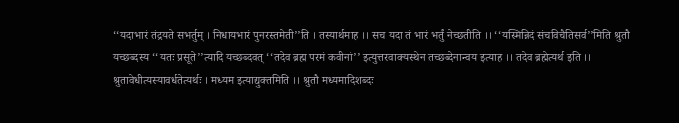‘‘यदाभारं तंद्रयते सभर्तुम् । निधायभारं पुनरस्तमेती’’ति । तस्यार्थमाह ।। सच यदा तं भारं भर्तुं नेच्छतीति ।। ‘‘यस्मिन्निदं संचविचैतिसर्व’’मिति श्रुतौ यच्छब्दस्य ‘‘यतः प्रसूते’’त्यादि यच्छब्दवत् ‘‘तदेव ब्रह्म परमं कवीनां’’ इत्युत्तरवाक्यस्थेन तच्छब्देनान्वय इत्याह ।। तदेव ब्रह्मेत्यर्थ इति ।। श्रुतावेधीत्यस्यावर्धतेत्यर्थः । मध्यम इत्याद्युक्तमिति ।। श्रुतौ मध्यमादिशब्दः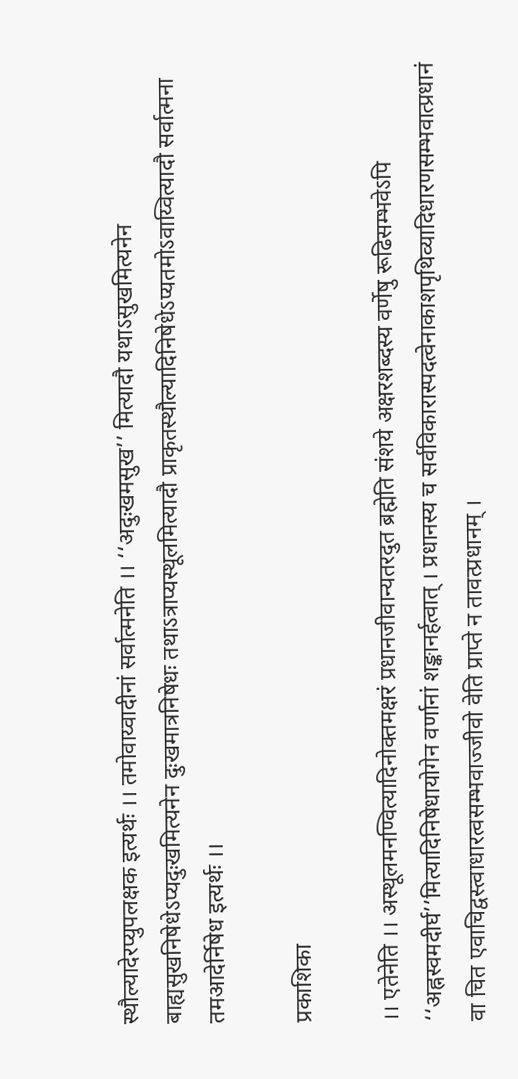स्थौल्यादेरप्युपलक्षक इत्यर्थः ।। तमोवाय्वादीनां सर्वात्मनेति ।। ‘‘अदुःखमसुख’’ मित्यादौ यथाऽसुखमित्यनेन बाह्यसुखनिषेधेऽप्यदुःखमित्यनेन दुःखमात्रनिषेधः तथाऽत्राप्यस्थूलमित्यादौ प्राकृतस्थौल्यादिनिषेधेऽप्यतमोऽवाय्वित्यादौ सर्वात्मना तमआदेर्निषेध इत्यर्थः ।।

प्रकाशिका

।। एतेनेति ।। अस्थूलमनण्वित्यादिनोक्तमक्षरं प्रधानजीवान्यतरदुत ब्रह्मेति संशये अक्षरशब्दस्य वर्णेषु रूढिसम्भवेऽपि ‘‘अह्नस्वमदीर्घ’’मित्यादिनिषेधायोगेन वर्णानां शङ्कानर्हत्वात् । प्रधानस्य च सर्वविकारास्पदत्वेनाकाशपृथिव्यादिधारणसम्भवात्प्रधानं वा चित एवाचिद्वस्त्वाधारत्वसम्भवाज्जीवो वेति प्राप्ते न तावत्प्रधानम् ।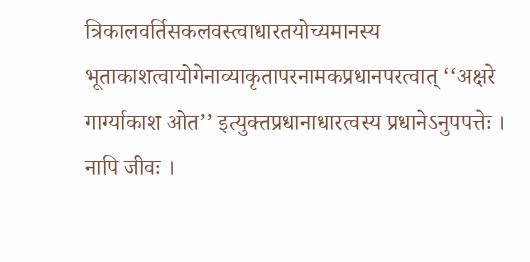त्रिकालवर्तिसकलवस्त्वाधारतयोच्यमानस्य भूताकाशत्वायोगेनाव्याकृतापरनामकप्रधानपरत्वात् ‘‘अक्षरे गार्ग्याकाश ओत’’ इत्युक्तप्रधानाधारत्वस्य प्रधानेऽनुपपत्तेः । नापि जीवः ।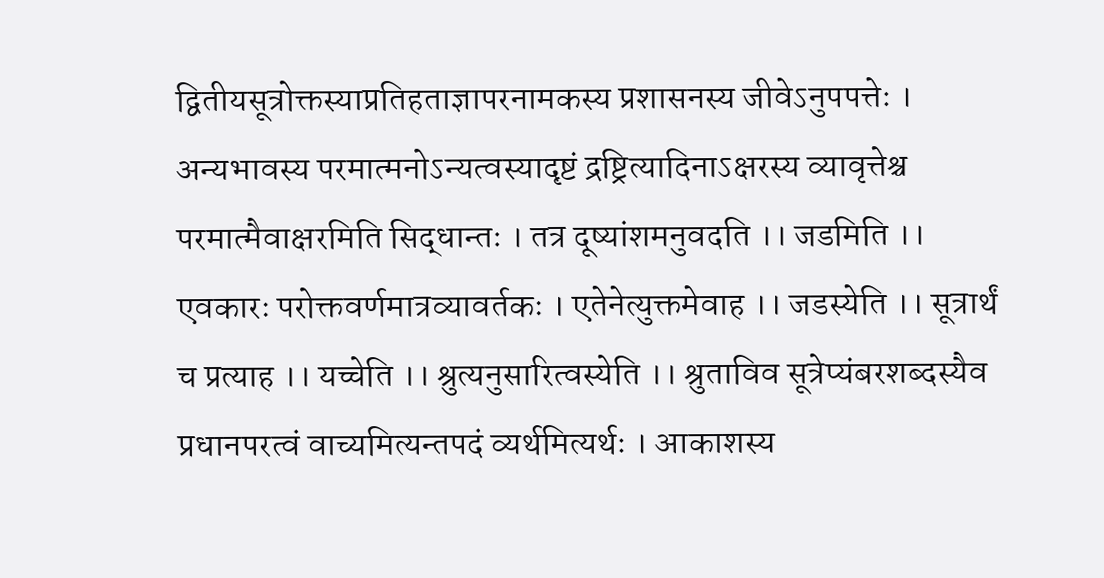द्वितीयसूत्रोक्तस्याप्रतिहताज्ञापरनामकस्य प्रशासनस्य जीवेऽनुपपत्तेः । अन्यभावस्य परमात्मनोऽन्यत्वस्यादृष्टं द्रष्ट्रित्यादिनाऽक्षरस्य व्यावृत्तेश्च परमात्मैवाक्षरमिति सिद्धान्तः । तत्र दूष्यांशमनुवदति ।। जडमिति ।। एवकारः परोक्तवर्णमात्रव्यावर्तकः । एतेनेत्युक्तमेवाह ।। जडस्येति ।। सूत्रार्थं च प्रत्याह ।। यच्चेति ।। श्रुत्यनुसारित्वस्येति ।। श्रुताविव सूत्रेप्यंबरशब्दस्यैव प्रधानपरत्वं वाच्यमित्यन्तपदं व्यर्थमित्यर्थः । आकाशस्य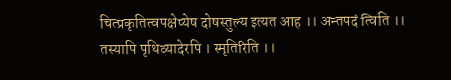चित्प्रकृतित्वपक्षेप्येष दोषस्तुल्य इत्यत आह ।। अन्तपदं त्विति ।। तस्यापि पृथिव्यादेरपि । स्मृतिरिति ।।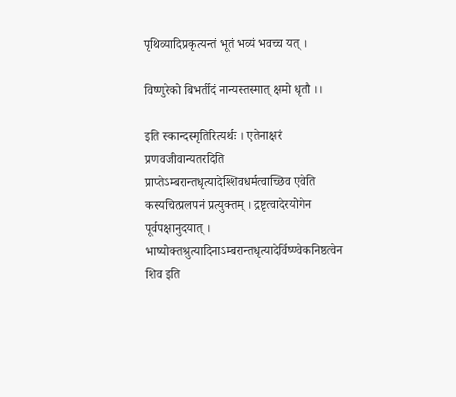पृथिव्यादिप्रकृत्यन्तं भूतं भव्यं भवच्च यत् ।

विष्णुरेको बिभर्तीदं नान्यस्तस्मात् क्षमो धृतौ ।।

इति स्कान्दस्मृतिरित्यर्थः । एतेनाक्षरं प्रणवजीवान्यतरदिति प्राप्तेऽम्बरान्तधृत्यादेश्शिवधर्मत्वाच्छिव एवेति कस्यचित्प्रलपनं प्रत्युक्तम् । द्रष्टृत्वादेरयोगेन पूर्वपक्षानुदयात् । भाष्योक्तश्रुत्यादिनाऽम्बरान्तधृत्यादेर्विष्ण्वेकनिष्ठत्वेन शिव इति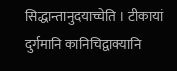सिद्धान्तानुदयाच्चेति । टीकायां दुर्गमानि कानिचिद्वाक्यानि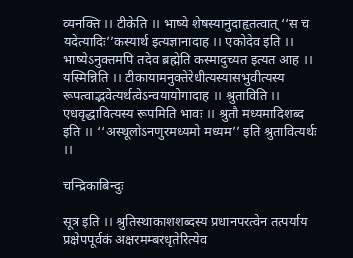व्यनक्ति ।। टीकेति ।। भाष्ये शेषस्यानुदाहृतत्वात् ‘‘स च यदेत्यादिः’’कस्यार्थ इत्यज्ञानादाह ।। एकोदेव इति ।। भाष्येऽनुक्तमपि तदेव ब्रह्मेति कस्मादुच्यत इत्यत आह ।। यस्मिन्निति ।। टीकायामनुक्तेरेधीत्यस्यासभुवीत्यस्य रूपत्वाद्भवेत्यर्थत्वेऽन्वयायोगादाह ।। श्रुताविति ।। एधवृद्धावित्यस्य रूपमिति भावः ।। श्रुतौ मध्यमादिशब्द इति ।। ‘‘अस्थूलोऽनणुरमध्यमो मध्यम’’ इति श्रुतावित्यर्थः ।।

चन्द्रिकाबिन्दुः

सूत्र इति ।। श्रुतिस्थाकाशशब्दस्य प्रधानपरत्वेन तत्पर्याय प्रक्षेपपूर्वकं अक्षरमम्बरधृतेरित्येव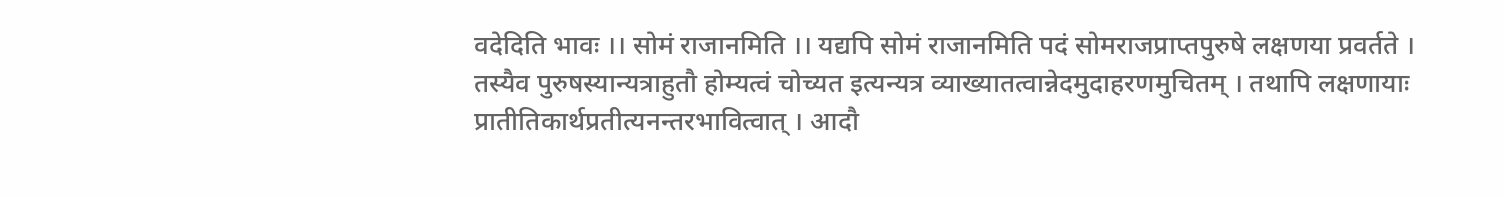वदेदिति भावः ।। सोमं राजानमिति ।। यद्यपि सोमं राजानमिति पदं सोमराजप्राप्तपुरुषे लक्षणया प्रवर्तते । तस्यैव पुरुषस्यान्यत्राहुतौ होम्यत्वं चोच्यत इत्यन्यत्र व्याख्यातत्वान्नेदमुदाहरणमुचितम् । तथापि लक्षणायाः प्रातीतिकार्थप्रतीत्यनन्तरभावित्वात् । आदौ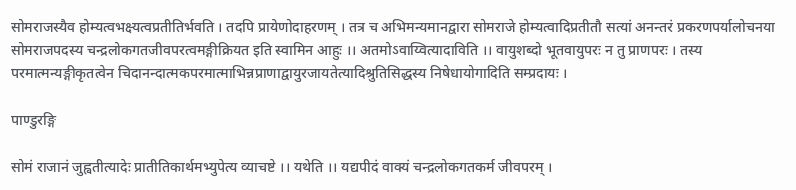सोमराजस्यैव होम्यत्वभक्ष्यत्वप्रतीतिर्भवति । तदपि प्रायेणोदाहरणम् । तत्र च अभिमन्यमानद्वारा सोमराजे होम्यत्वादिप्रतीतौ सत्यां अनन्तरं प्रकरणपर्यालोचनया सोमराजपदस्य चन्द्रलोकगतजीवपरत्वमङ्गीक्रियत इति स्वामिन आहुः ।। अतमोऽवाय्वित्यादाविति ।। वायुशब्दो भूतवायुपरः न तु प्राणपरः । तस्य परमात्मन्यङ्गीकृतत्वेन चिदानन्दात्मकपरमात्माभिन्नप्राणाद्वायुरजायतेत्यादिश्रुतिसिद्धस्य निषेधायोगादिति सम्प्रदायः ।

पाण्डुरङ्गि

सोमं राजानं जुह्वतीत्यादेः प्रातीतिकार्थमभ्युपेत्य व्याचष्टे ।। यथेति ।। यद्यपीदं वाक्यं चन्द्रलोकगतकर्म जीवपरम् ।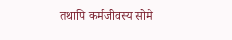तथापि कर्मजीवस्य सोमे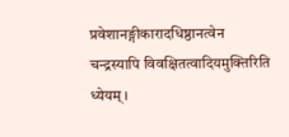प्रवेशानङ्गीकारादधिष्ठानत्वेन चन्द्रस्यापि विवक्षितत्वादियमुक्तिरिति ध्येयम् ।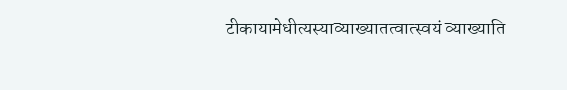टीकायामेधीत्यस्याव्याख्यातत्वात्स्वयं व्याख्याति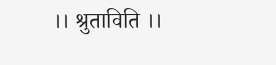।। श्रुताविति ।।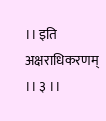।। इति अक्षराधिकरणम् ।। ३ ।।